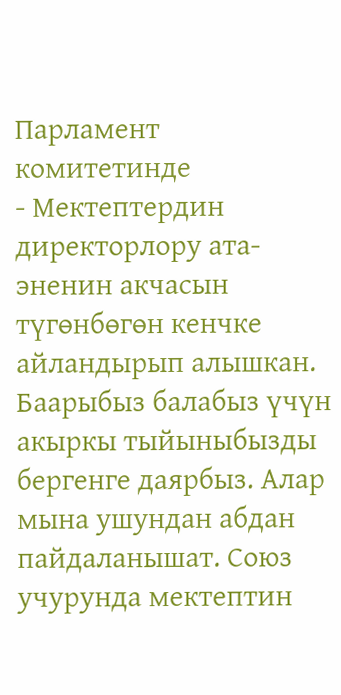Парламент комитетинде
- Мектептердин директорлору ата-эненин акчасын түгөнбөгөн кенчке айландырып алышкан. Баарыбыз балабыз үчүн акыркы тыйыныбызды бергенге даярбыз. Алар мына ушундан абдан пайдаланышат. Союз учурунда мектептин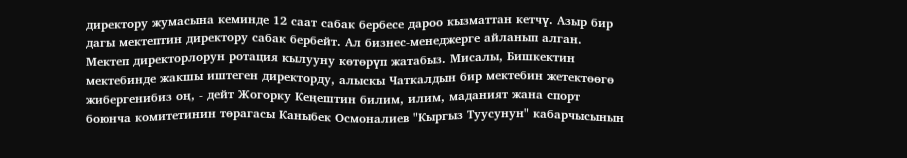директору жумасына кеминде 12 саат сабак бербесе дароо кызматтан кетчү. Азыр бир дагы мектептин директору сабак бербейт. Ал бизнес-менеджерге айланып алган. Мектеп директорлорун ротация кылууну көтөрүп жатабыз. Мисалы, Бишкектин мектебинде жакшы иштеген директорду, алыскы Чаткалдын бир мектебин жетектөөгө жибергенибиз оң, - дейт Жогорку Кеңештин билим, илим, маданият жана спорт боюнча комитетинин төрагасы Каныбек Осмоналиев "Кыргыз Туусунун" кабарчысынын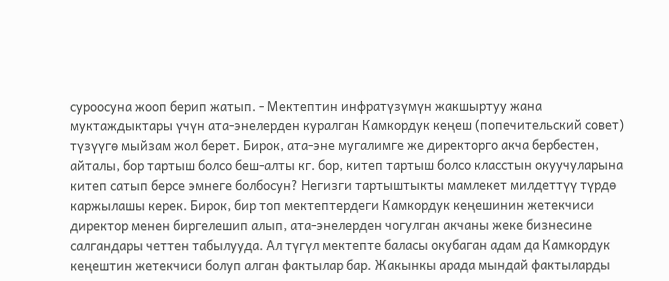суроосуна жооп берип жатып. - Мектептин инфратүзүмүн жакшыртуу жана муктаждыктары үчүн ата-энелерден куралган Камкордук кеңеш (попечительский совет) түзүүгө мыйзам жол берет. Бирок, ата-эне мугалимге же директорго акча бербестен, айталы, бор тартыш болсо беш-алты кг. бор, китеп тартыш болсо класстын окуучуларына китеп сатып берсе эмнеге болбосун? Негизги тартыштыкты мамлекет милдеттүү түрдө каржылашы керек. Бирок, бир топ мектептердеги Камкордук кеңешинин жетекчиси директор менен биргелешип алып, ата-энелерден чогулган акчаны жеке бизнесине салгандары четтен табылууда. Ал түгүл мектепте баласы окубаган адам да Камкордук кеңештин жетекчиси болуп алган фактылар бар. Жакынкы арада мындай фактыларды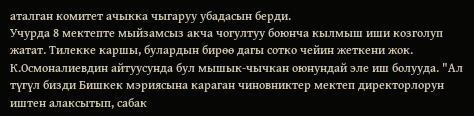аталган комитет ачыкка чыгаруу убадасын берди.
Учурда 8 мектепте мыйзамсыз акча чогултуу боюнча кылмыш иши козголуп жатат. Тилекке каршы, булардын бирөө дагы сотко чейин жеткени жок. К.Осмоналиевдин айтуусунда бул мышык-чычкан оюнундай эле иш болууда. "Ал түгүл бизди Бишкек мэриясына караган чиновниктер мектеп директорлорун иштен алаксытып, сабак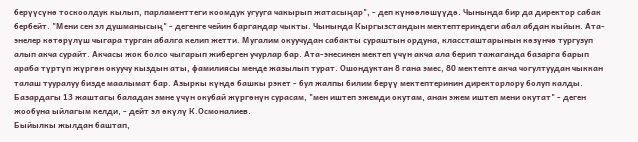берүүсүнө тоскоолдук кылып, парламенттеги коомдук угууга чакырып жатасыңар", - деп күнөөлөшүүдө. Чынында бир да директор сабак бербейт. "Мени сен эл душманысың" - дегенге чейин баргандар чыкты. Чынында Кыргызстандын мектептериндеги абал абдан кыйын. Ата-энелер көтөрүлүш чыгара турган абалга келип жетти. Мугалим окуучудан сабакты сураштын ордуна, классташтарынын көзүнчө тургузуп алып акча сурайт. Акчасы жок болсо чыгарып жиберген учурлар бар. Ата-энесинен мектеп үчүн акча ала берип тажаганда базарга барып араба түртүп жүргөн окуучу кыздын аты, фамилиясы менде жазылып турат. Ошондуктан 8 гана эмес, 80 мектепте акча чогултуудан чыккан талаш тууралуу бизде маалымат бар. Азыркы күндө башкы рэкет - бул жалпы билим берүү мектептеринин директорлору болуп калды. Базардагы 13 жаштагы баладан эмне үчүн окубай жүргөнүн сурасам, "мен иштеп эжемди окутам, анан эжем иштеп мени окутат" - деген жообуна ыйлагым келди, - дейт эл өкүлү К.Осмоналиев.
Быйылкы жылдан баштап,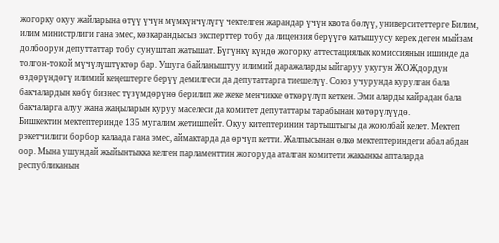жогорку окуу жайларына өтүү үчүн мүмкүнчүлүгү чектелген жарандар үчүн квота бөлүү, университеттерге Билим, илим министрлиги гана эмес, көзкарандысыз эксперттер тобу да лицензия берүүгө катышуусу керек деген мыйзам долбоорун депуттаттар тобу сунуштап жатышат. Бүгүнкү күндө жогорку аттестациялык комиссиянын ишинде да толгон-токой мүчүлүштүктөр бар. Ушуга байланыштуу илимий даражаларды ыйгаруу укугун ЖОЖдордун өздөрүндөгү илимий кеңештерге берүү демилгеси да депутаттарга тиешелүү. Союз учурунда курулган бала бакчалардын көбү бизнес түзүмдөрүнө берилип же жеке менчикке өткөрүлүп кеткен. Эми аларды кайрадан бала бакчаларга алуу жана жаңыларын куруу маселеси да комитет депутаттары тарабынан көтөрүлүүдө.
Бишкектин мектептеринде 135 мугалим жетишпейт. Окуу китептеринин тартыштыгы да жоюлбай келет. Мектеп рэкетчилиги борбор калаада гана эмес, аймактарда да өрчүп кетти. Жалпысынан өлкө мектептериндеги абал абдан оор. Мына ушундай жыйынтыкка келген парламенттин жогоруда аталган комитети жакынкы апталарда республиканын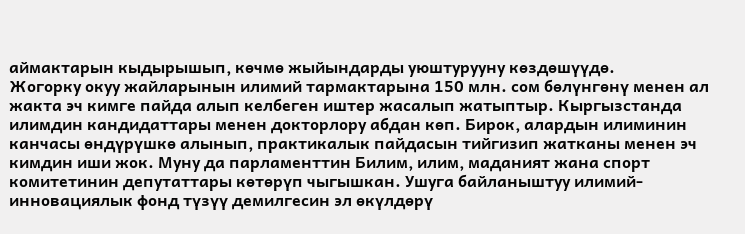аймактарын кыдырышып, көчмө жыйындарды уюштурууну көздөшүүдө.
Жогорку окуу жайларынын илимий тармактарына 150 млн. сом бөлүнгөнү менен ал жакта эч кимге пайда алып келбеген иштер жасалып жатыптыр. Кыргызстанда илимдин кандидаттары менен докторлору абдан көп. Бирок, алардын илиминин канчасы өндүрүшкө алынып, практикалык пайдасын тийгизип жатканы менен эч кимдин иши жок. Муну да парламенттин Билим, илим, маданият жана спорт комитетинин депутаттары көтөрүп чыгышкан. Ушуга байланыштуу илимий-инновациялык фонд түзүү демилгесин эл өкүлдөрү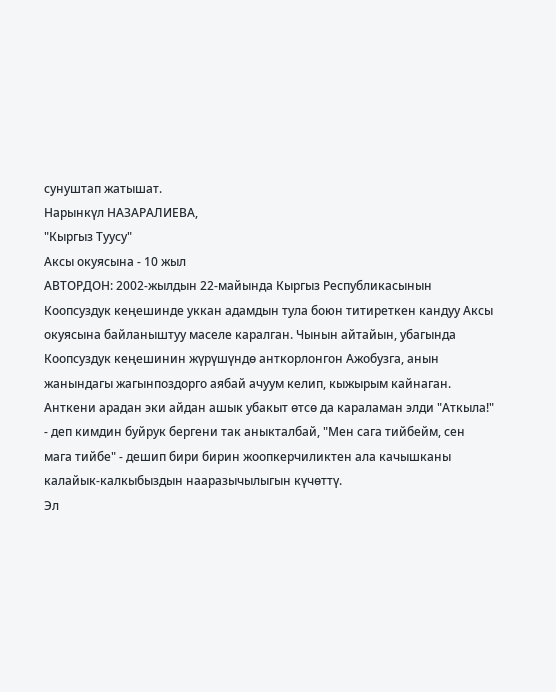сунуштап жатышат.
Нарынкүл НАЗАРАЛИЕВА,
"Кыргыз Туусу"
Аксы окуясына - 10 жыл
АВТОРДОН: 2002-жылдын 22-майында Кыргыз Республикасынын Коопсуздук кеңешинде уккан адамдын тула боюн титиреткен кандуу Аксы окуясына байланыштуу маселе каралган. Чынын айтайын, убагында Коопсуздук кеңешинин жүрүшүндө анткорлонгон Ажобузга, анын жанындагы жагынпоздорго аябай ачуум келип, кыжырым кайнаган. Анткени арадан эки айдан ашык убакыт өтсө да караламан элди "Аткыла!" - деп кимдин буйрук бергени так аныкталбай, "Мен сага тийбейм, сен мага тийбе" - дешип бири бирин жоопкерчиликтен ала качышканы калайык-калкыбыздын нааразычылыгын күчөттү.
Эл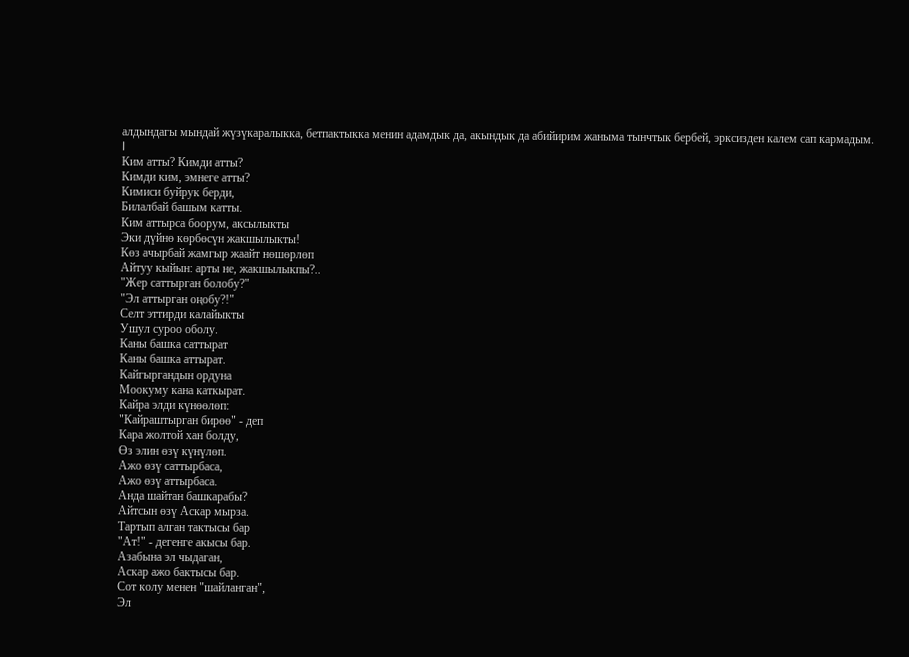алдындагы мындай жүзүкаралыкка, бетпактыкка менин адамдык да, акындык да абийирим жаныма тынчтык бербей, эрксизден калем сап кармадым.
I
Ким атты? Кимди атты?
Кимди ким, эмнеге атты?
Кимиси буйрук берди,
Билалбай башым катты.
Ким аттырса боорум, аксылыкты
Эки дүйнө көрбөсүн жакшылыкты!
Көз ачырбай жамгыр жаайт нөшөрлөп
Айтуу кыйын: арты не, жакшылыкпы?..
"Жер саттырган болобу?"
"Эл аттырган оңобу?!"
Селт эттирди калайыкты
Ушул суроо оболу.
Каны башка саттырат
Каны башка аттырат.
Кайгыргандын ордуна
Моокуму кана каткырат.
Кайра элди күнөөлөп:
"Кайраштырган бирөө" - деп
Кара жолтой хан болду,
Өз элин өзү күнүлөп.
Ажо өзү саттырбаса,
Ажо өзү аттырбаса.
Анда шайтан башкарабы?
Айтсын өзү Аскар мырза.
Тартып алган тактысы бар
"Ат!" - дегенге акысы бар.
Азабына эл чыдаган,
Аскар ажо бактысы бар.
Сот колу менен "шайланган",
Эл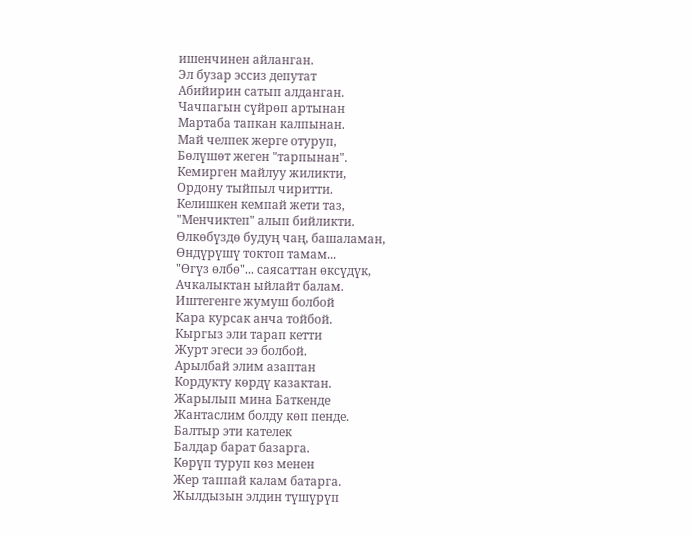ишенчинен айланган.
Эл бузар эссиз депутат
Абийирин сатып алданган.
Чачпагын сүйрөп артынан
Мартаба тапкан калпынан.
Май челпек жерге отуруп,
Бөлүшөт жеген "тарпынан".
Кемирген майлуу жиликти,
Ордону тыйпыл чиритти.
Келишкен кемпай жети таз,
"Менчиктеп" алып бийликти.
Өлкөбүздө будуң чаң, башаламан,
Өндүрүшү токтоп тамам...
"Өгүз өлбө"... саясаттан өксүдүк,
Ачкалыктан ыйлайт балам.
Иштегенге жумуш болбой
Кара курсак анча тойбой.
Кыргыз эли тарап кетти
Журт эгеси ээ болбой.
Арылбай элим азаптан
Кордукту көрдү казактан.
Жарылып мина Баткенде
Жантаслим болду көп пенде.
Балтыр эти кателек
Балдар барат базарга.
Көрүп туруп көз менен
Жер таппай калам батарга.
Жылдызын элдин түшүрүп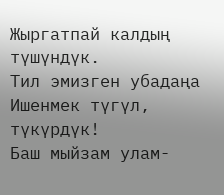Жыргатпай калдың түшүндүк.
Тил эмизген убадаңа
Ишенмек түгүл, түкүрдүк!
Баш мыйзам улам-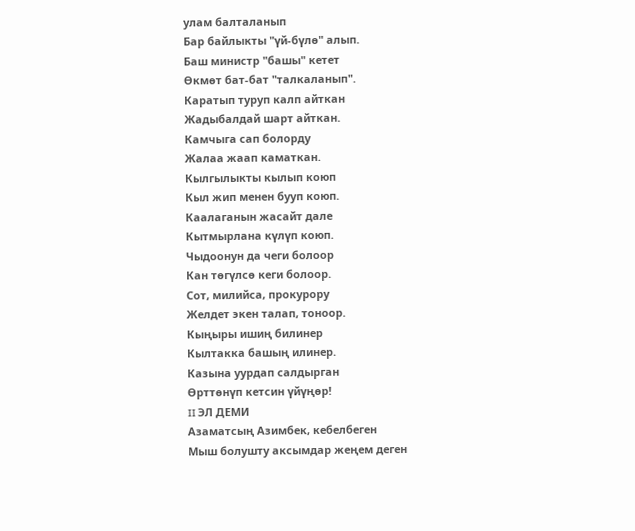улам балталанып
Бар байлыкты "үй-бүлө" алып.
Баш министр "башы" кетет
Өкмөт бат-бат "талкаланып".
Каратып туруп калп айткан
Жадыбалдай шарт айткан.
Камчыга сап болорду
Жалаа жаап каматкан.
Кылгылыкты кылып коюп
Кыл жип менен бууп коюп.
Каалаганын жасайт дале
Кытмырлана күлүп коюп.
Чыдоонун да чеги болоор
Кан төгүлсө кеги болоор.
Сот, милийса, прокурору
Желдет экен талап, тоноор.
Кыңыры ишиң билинер
Кылтакка башың илинер.
Казына уурдап салдырган
Өрттөнүп кетсин үйүңөр!
II ЭЛ ДЕМИ
Азаматсың Азимбек, кебелбеген
Мыш болушту аксымдар жеңем деген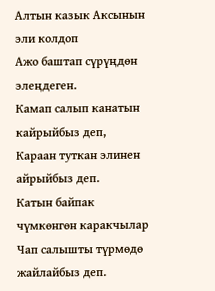Алтын казык Аксынын эли колдоп
Ажо баштап сүрүңдөн элеңдеген.
Камап салып канатын кайрыйбыз деп,
Караан туткан элинен айрыйбыз деп.
Катын байпак чүмкөнгөн каракчылар
Чап салышты түрмөдө жайлайбыз деп.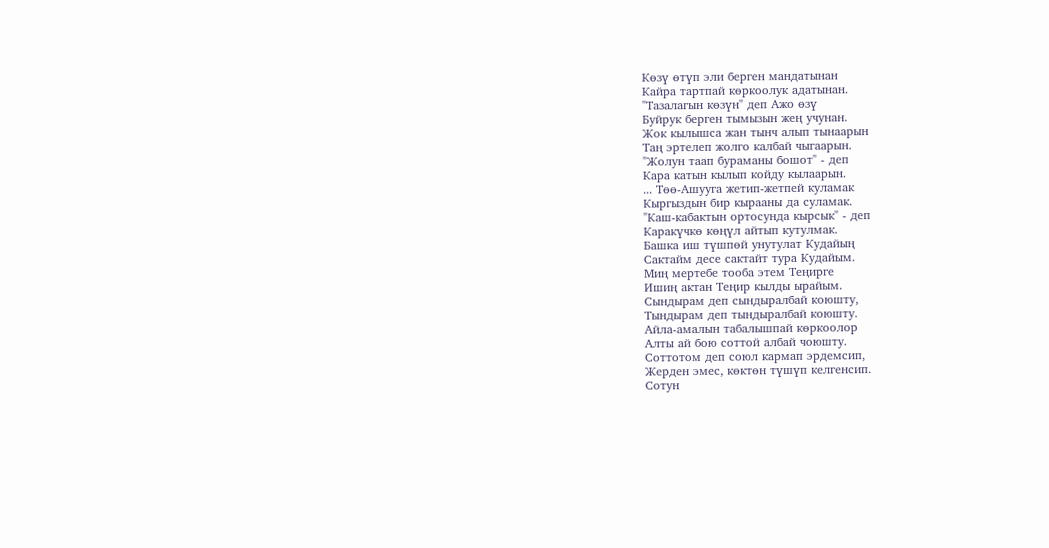Көзү өтүп эли берген мандатынан
Кайра тартпай көркоолук адатынан.
"Тазалагын көзүн" деп Ажо өзү
Буйрук берген тымызын жең учунан.
Жок кылышса жан тынч алып тынаарын
Таң эртелеп жолго калбай чыгаарын.
"Жолун таап бураманы бошот" - деп
Кара катын кылып койду кылаарын.
... Төө-Ашууга жетип-жетпей куламак
Кыргыздын бир кырааны да суламак.
"Каш-кабактын ортосунда кырсык" - деп
Каракүчкө көңүл айтып кутулмак.
Башка иш түшпөй унутулат Кудайың
Сактайм десе сактайт тура Кудайым.
Миң мертебе тооба этем Теңирге
Ишиң актан Теңир кылды ырайым.
Сындырам деп сындыралбай коюшту,
Тындырам деп тындыралбай коюшту.
Айла-амалын табалышпай көркоолор
Алты ай бою соттой албай чоюшту.
Соттотом деп союл кармап эрдемсип,
Жерден эмес, көктөн түшүп келгенсип.
Сотун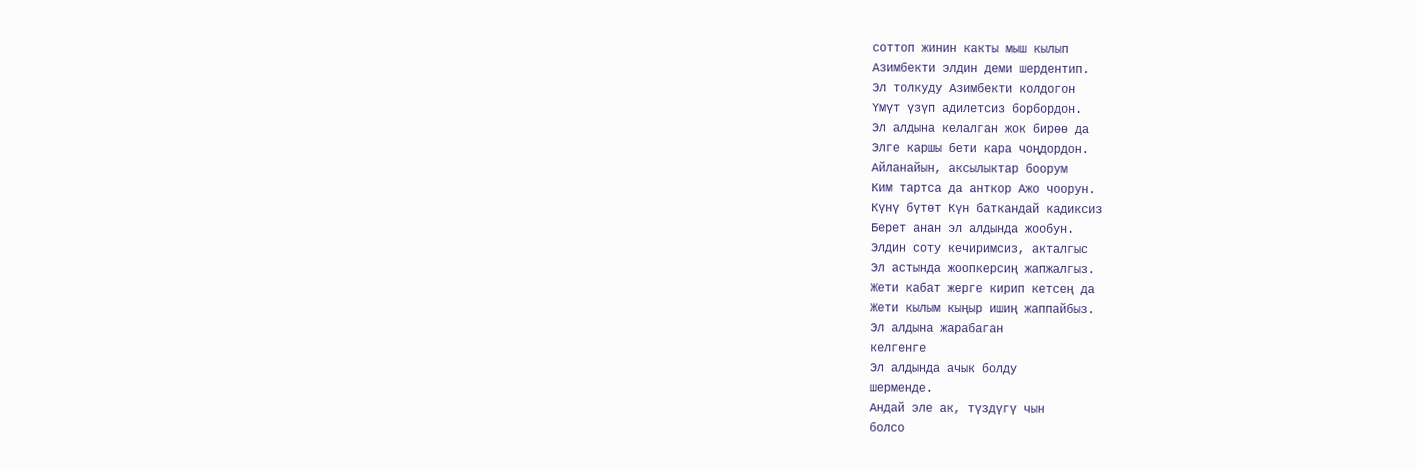соттоп жинин какты мыш кылып
Азимбекти элдин деми шердентип.
Эл толкуду Азимбекти колдогон
Үмүт үзүп адилетсиз борбордон.
Эл алдына келалган жок бирөө да
Элге каршы бети кара чоңдордон.
Айланайын, аксылыктар боорум
Ким тартса да анткор Ажо чоорун.
Күнү бүтөт Күн баткандай кадиксиз
Берет анан эл алдында жообун.
Элдин соту кечиримсиз, акталгыс
Эл астында жоопкерсиң жапжалгыз.
Жети кабат жерге кирип кетсең да
Жети кылым кыңыр ишиң жаппайбыз.
Эл алдына жарабаган
келгенге
Эл алдында ачык болду
шерменде.
Андай эле ак, түздүгү чын
болсо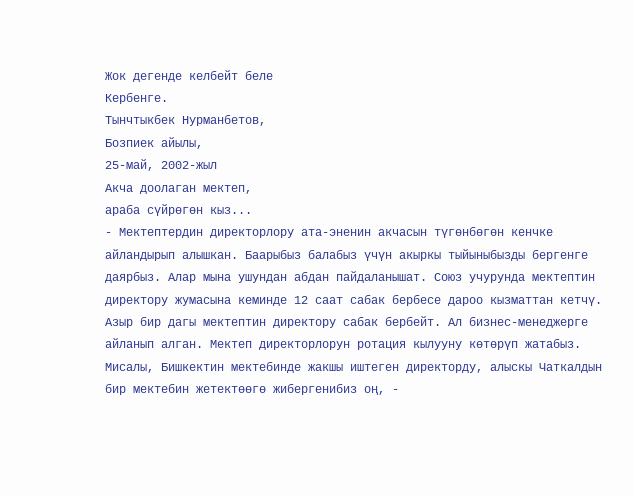Жок дегенде келбейт беле
Кербенге.
Тынчтыкбек Нурманбетов,
Бозпиек айылы,
25-май, 2002-жыл
Акча доолаган мектеп,
араба сүйрөгөн кыз...
- Мектептердин директорлору ата-эненин акчасын түгөнбөгөн кенчке айландырып алышкан. Баарыбыз балабыз үчүн акыркы тыйыныбызды бергенге даярбыз. Алар мына ушундан абдан пайдаланышат. Союз учурунда мектептин директору жумасына кеминде 12 саат сабак бербесе дароо кызматтан кетчү. Азыр бир дагы мектептин директору сабак бербейт. Ал бизнес-менеджерге айланып алган. Мектеп директорлорун ротация кылууну көтөрүп жатабыз. Мисалы, Бишкектин мектебинде жакшы иштеген директорду, алыскы Чаткалдын бир мектебин жетектөөгө жибергенибиз оң, -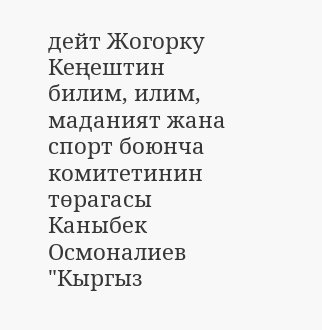дейт Жогорку Кеңештин билим, илим, маданият жана спорт боюнча комитетинин төрагасы Каныбек Осмоналиев "Кыргыз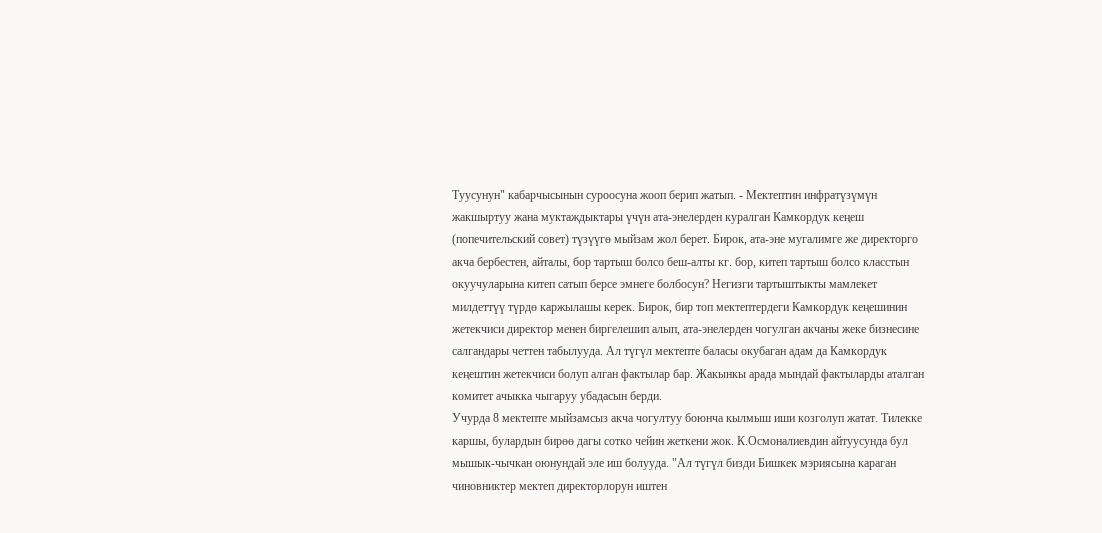Туусунун" кабарчысынын суроосуна жооп берип жатып. - Мектептин инфратүзүмүн жакшыртуу жана муктаждыктары үчүн ата-энелерден куралган Камкордук кеңеш (попечительский совет) түзүүгө мыйзам жол берет. Бирок, ата-эне мугалимге же директорго акча бербестен, айталы, бор тартыш болсо беш-алты кг. бор, китеп тартыш болсо класстын окуучуларына китеп сатып берсе эмнеге болбосун? Негизги тартыштыкты мамлекет милдеттүү түрдө каржылашы керек. Бирок, бир топ мектептердеги Камкордук кеңешинин жетекчиси директор менен биргелешип алып, ата-энелерден чогулган акчаны жеке бизнесине салгандары четтен табылууда. Ал түгүл мектепте баласы окубаган адам да Камкордук кеңештин жетекчиси болуп алган фактылар бар. Жакынкы арада мындай фактыларды аталган комитет ачыкка чыгаруу убадасын берди.
Учурда 8 мектепте мыйзамсыз акча чогултуу боюнча кылмыш иши козголуп жатат. Тилекке каршы, булардын бирөө дагы сотко чейин жеткени жок. К.Осмоналиевдин айтуусунда бул мышык-чычкан оюнундай эле иш болууда. "Ал түгүл бизди Бишкек мэриясына караган чиновниктер мектеп директорлорун иштен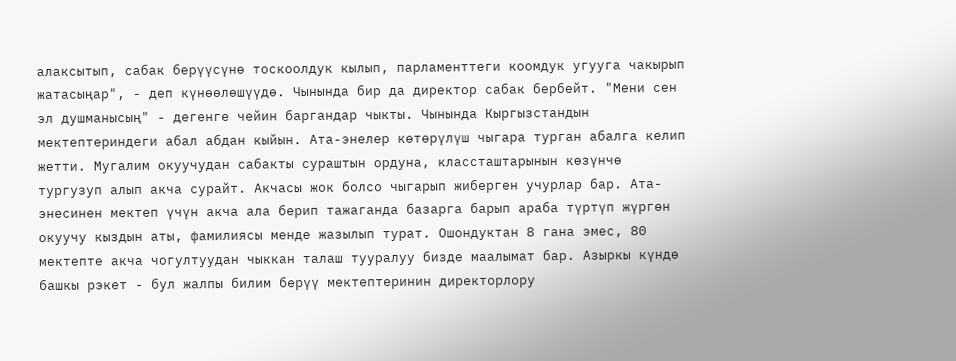алаксытып, сабак берүүсүнө тоскоолдук кылып, парламенттеги коомдук угууга чакырып жатасыңар", - деп күнөөлөшүүдө. Чынында бир да директор сабак бербейт. "Мени сен эл душманысың" - дегенге чейин баргандар чыкты. Чынында Кыргызстандын мектептериндеги абал абдан кыйын. Ата-энелер көтөрүлүш чыгара турган абалга келип жетти. Мугалим окуучудан сабакты сураштын ордуна, классташтарынын көзүнчө тургузуп алып акча сурайт. Акчасы жок болсо чыгарып жиберген учурлар бар. Ата-энесинен мектеп үчүн акча ала берип тажаганда базарга барып араба түртүп жүргөн окуучу кыздын аты, фамилиясы менде жазылып турат. Ошондуктан 8 гана эмес, 80 мектепте акча чогултуудан чыккан талаш тууралуу бизде маалымат бар. Азыркы күндө башкы рэкет - бул жалпы билим берүү мектептеринин директорлору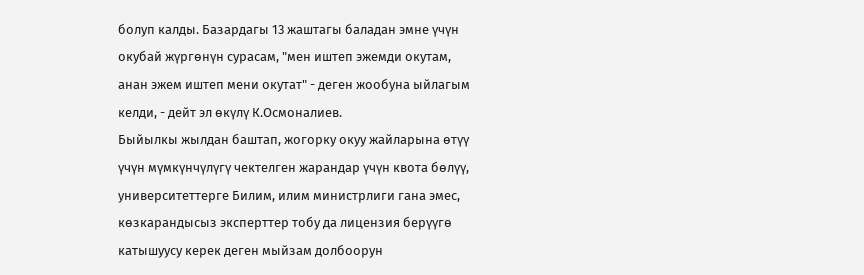болуп калды. Базардагы 13 жаштагы баладан эмне үчүн окубай жүргөнүн сурасам, "мен иштеп эжемди окутам, анан эжем иштеп мени окутат" - деген жообуна ыйлагым келди, - дейт эл өкүлү К.Осмоналиев.
Быйылкы жылдан баштап, жогорку окуу жайларына өтүү үчүн мүмкүнчүлүгү чектелген жарандар үчүн квота бөлүү, университеттерге Билим, илим министрлиги гана эмес, көзкарандысыз эксперттер тобу да лицензия берүүгө катышуусу керек деген мыйзам долбоорун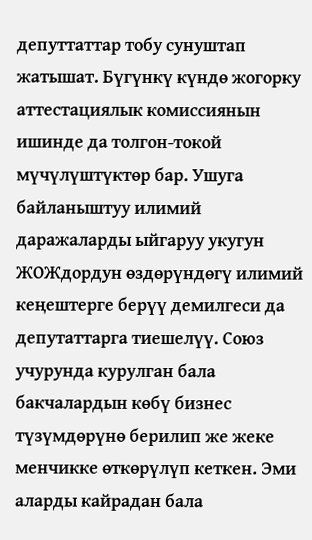депуттаттар тобу сунуштап жатышат. Бүгүнкү күндө жогорку аттестациялык комиссиянын ишинде да толгон-токой мүчүлүштүктөр бар. Ушуга байланыштуу илимий даражаларды ыйгаруу укугун ЖОЖдордун өздөрүндөгү илимий кеңештерге берүү демилгеси да депутаттарга тиешелүү. Союз учурунда курулган бала бакчалардын көбү бизнес түзүмдөрүнө берилип же жеке менчикке өткөрүлүп кеткен. Эми аларды кайрадан бала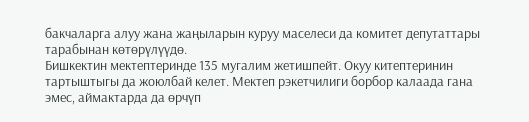бакчаларга алуу жана жаңыларын куруу маселеси да комитет депутаттары тарабынан көтөрүлүүдө.
Бишкектин мектептеринде 135 мугалим жетишпейт. Окуу китептеринин тартыштыгы да жоюлбай келет. Мектеп рэкетчилиги борбор калаада гана эмес, аймактарда да өрчүп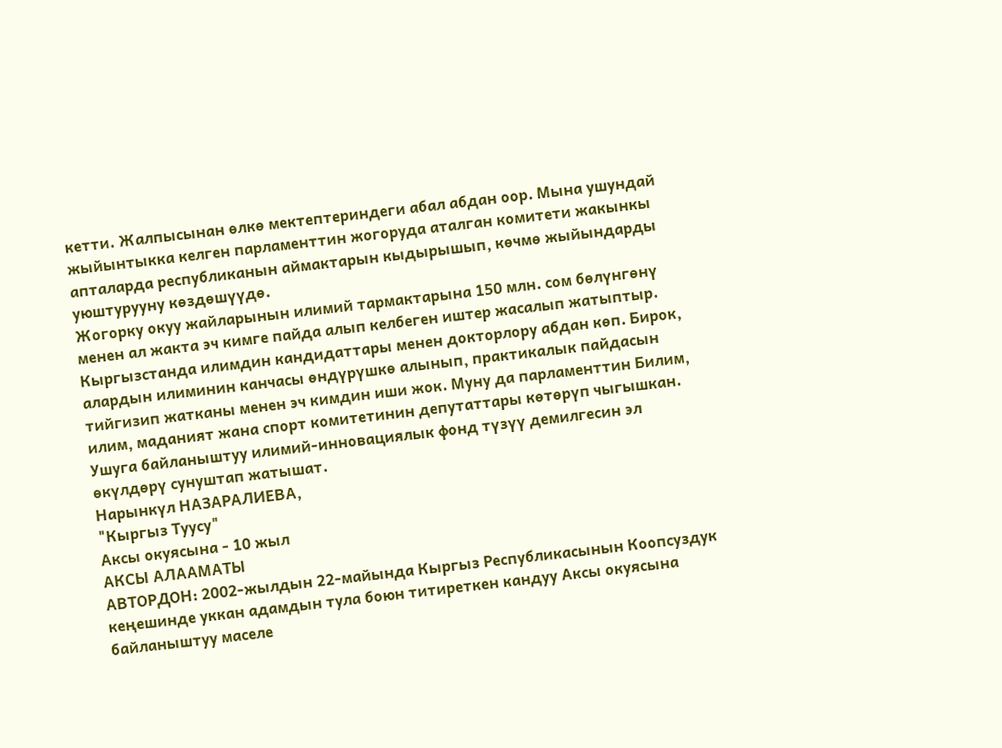кетти. Жалпысынан өлкө мектептериндеги абал абдан оор. Мына ушундай жыйынтыкка келген парламенттин жогоруда аталган комитети жакынкы апталарда республиканын аймактарын кыдырышып, көчмө жыйындарды уюштурууну көздөшүүдө.
Жогорку окуу жайларынын илимий тармактарына 150 млн. сом бөлүнгөнү менен ал жакта эч кимге пайда алып келбеген иштер жасалып жатыптыр. Кыргызстанда илимдин кандидаттары менен докторлору абдан көп. Бирок, алардын илиминин канчасы өндүрүшкө алынып, практикалык пайдасын тийгизип жатканы менен эч кимдин иши жок. Муну да парламенттин Билим, илим, маданият жана спорт комитетинин депутаттары көтөрүп чыгышкан. Ушуга байланыштуу илимий-инновациялык фонд түзүү демилгесин эл өкүлдөрү сунуштап жатышат.
Нарынкүл НАЗАРАЛИЕВА,
"Кыргыз Туусу"
Аксы окуясына - 10 жыл
АКСЫ АЛААМАТЫ
АВТОРДОН: 2002-жылдын 22-майында Кыргыз Республикасынын Коопсуздук кеңешинде уккан адамдын тула боюн титиреткен кандуу Аксы окуясына байланыштуу маселе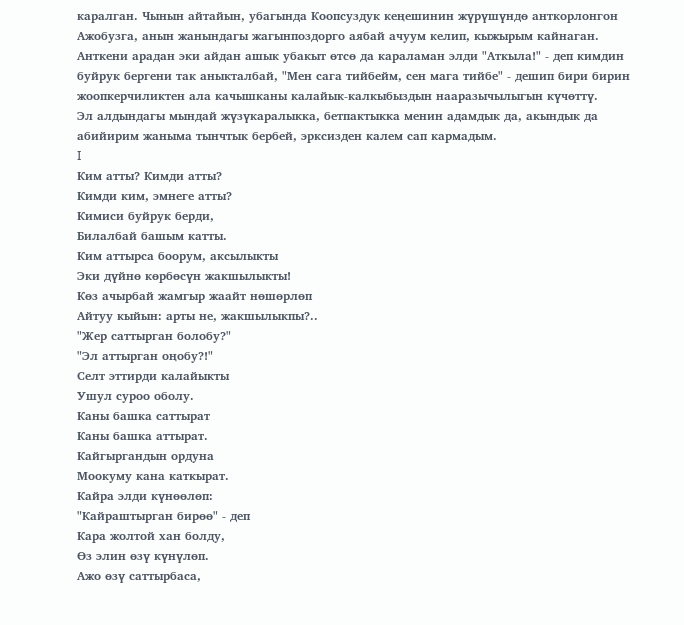каралган. Чынын айтайын, убагында Коопсуздук кеңешинин жүрүшүндө анткорлонгон Ажобузга, анын жанындагы жагынпоздорго аябай ачуум келип, кыжырым кайнаган. Анткени арадан эки айдан ашык убакыт өтсө да караламан элди "Аткыла!" - деп кимдин буйрук бергени так аныкталбай, "Мен сага тийбейм, сен мага тийбе" - дешип бири бирин жоопкерчиликтен ала качышканы калайык-калкыбыздын нааразычылыгын күчөттү.
Эл алдындагы мындай жүзүкаралыкка, бетпактыкка менин адамдык да, акындык да абийирим жаныма тынчтык бербей, эрксизден калем сап кармадым.
I
Ким атты? Кимди атты?
Кимди ким, эмнеге атты?
Кимиси буйрук берди,
Билалбай башым катты.
Ким аттырса боорум, аксылыкты
Эки дүйнө көрбөсүн жакшылыкты!
Көз ачырбай жамгыр жаайт нөшөрлөп
Айтуу кыйын: арты не, жакшылыкпы?..
"Жер саттырган болобу?"
"Эл аттырган оңобу?!"
Селт эттирди калайыкты
Ушул суроо оболу.
Каны башка саттырат
Каны башка аттырат.
Кайгыргандын ордуна
Моокуму кана каткырат.
Кайра элди күнөөлөп:
"Кайраштырган бирөө" - деп
Кара жолтой хан болду,
Өз элин өзү күнүлөп.
Ажо өзү саттырбаса,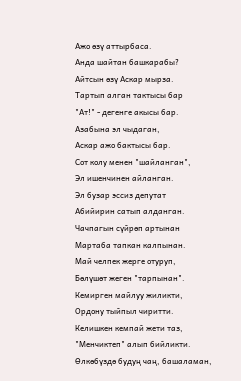Ажо өзү аттырбаса.
Анда шайтан башкарабы?
Айтсын өзү Аскар мырза.
Тартып алган тактысы бар
"Ат!" - дегенге акысы бар.
Азабына эл чыдаган,
Аскар ажо бактысы бар.
Сот колу менен "шайланган",
Эл ишенчинен айланган.
Эл бузар эссиз депутат
Абийирин сатып алданган.
Чачпагын сүйрөп артынан
Мартаба тапкан калпынан.
Май челпек жерге отуруп,
Бөлүшөт жеген "тарпынан".
Кемирген майлуу жиликти,
Ордону тыйпыл чиритти.
Келишкен кемпай жети таз,
"Менчиктеп" алып бийликти.
Өлкөбүздө будуң чаң, башаламан,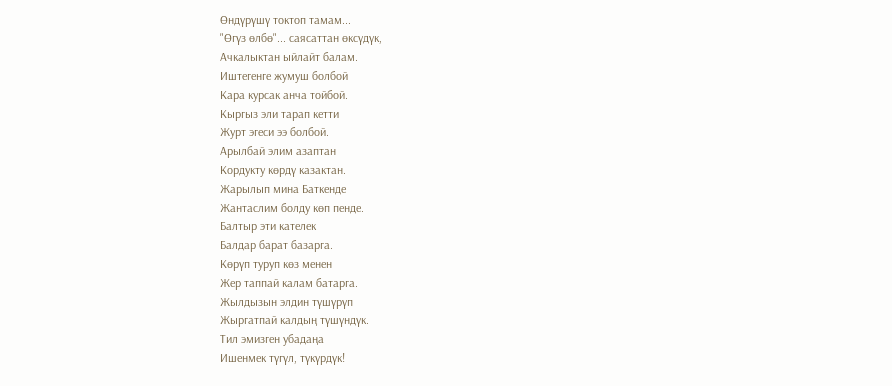Өндүрүшү токтоп тамам...
"Өгүз өлбө"... саясаттан өксүдүк,
Ачкалыктан ыйлайт балам.
Иштегенге жумуш болбой
Кара курсак анча тойбой.
Кыргыз эли тарап кетти
Журт эгеси ээ болбой.
Арылбай элим азаптан
Кордукту көрдү казактан.
Жарылып мина Баткенде
Жантаслим болду көп пенде.
Балтыр эти кателек
Балдар барат базарга.
Көрүп туруп көз менен
Жер таппай калам батарга.
Жылдызын элдин түшүрүп
Жыргатпай калдың түшүндүк.
Тил эмизген убадаңа
Ишенмек түгүл, түкүрдүк!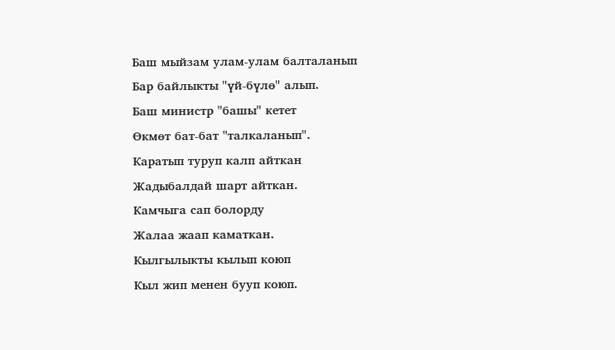Баш мыйзам улам-улам балталанып
Бар байлыкты "үй-бүлө" алып.
Баш министр "башы" кетет
Өкмөт бат-бат "талкаланып".
Каратып туруп калп айткан
Жадыбалдай шарт айткан.
Камчыга сап болорду
Жалаа жаап каматкан.
Кылгылыкты кылып коюп
Кыл жип менен бууп коюп.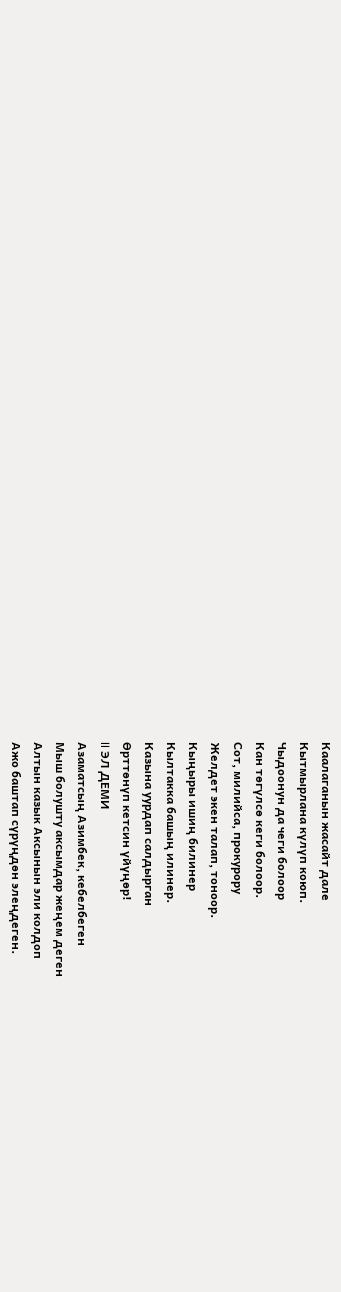Каалаганын жасайт дале
Кытмырлана күлүп коюп.
Чыдоонун да чеги болоор
Кан төгүлсө кеги болоор.
Сот, милийса, прокурору
Желдет экен талап, тоноор.
Кыңыры ишиң билинер
Кылтакка башың илинер.
Казына уурдап салдырган
Өрттөнүп кетсин үйүңөр!
II ЭЛ ДЕМИ
Азаматсың Азимбек, кебелбеген
Мыш болушту аксымдар жеңем деген
Алтын казык Аксынын эли колдоп
Ажо баштап сүрүңдөн элеңдеген.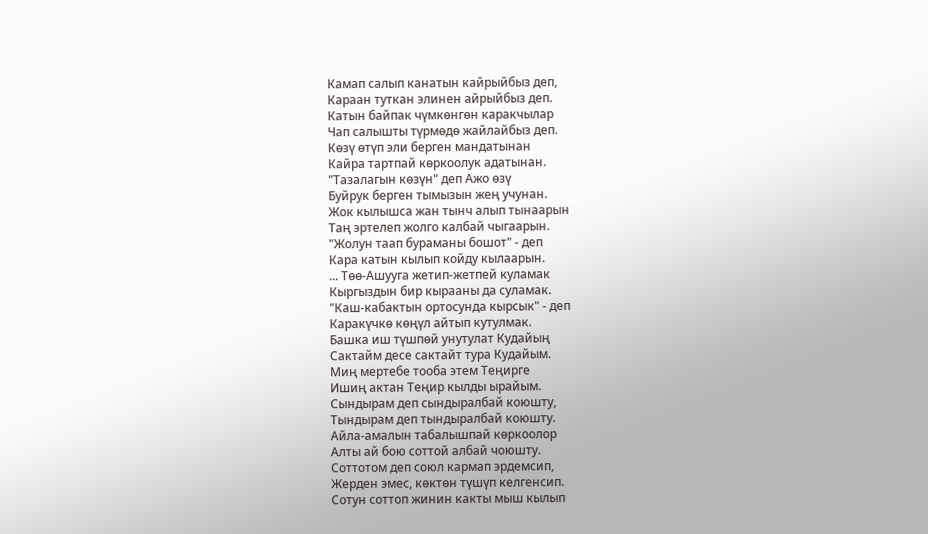Камап салып канатын кайрыйбыз деп,
Караан туткан элинен айрыйбыз деп.
Катын байпак чүмкөнгөн каракчылар
Чап салышты түрмөдө жайлайбыз деп.
Көзү өтүп эли берген мандатынан
Кайра тартпай көркоолук адатынан.
"Тазалагын көзүн" деп Ажо өзү
Буйрук берген тымызын жең учунан.
Жок кылышса жан тынч алып тынаарын
Таң эртелеп жолго калбай чыгаарын.
"Жолун таап бураманы бошот" - деп
Кара катын кылып койду кылаарын.
... Төө-Ашууга жетип-жетпей куламак
Кыргыздын бир кырааны да суламак.
"Каш-кабактын ортосунда кырсык" - деп
Каракүчкө көңүл айтып кутулмак.
Башка иш түшпөй унутулат Кудайың
Сактайм десе сактайт тура Кудайым.
Миң мертебе тооба этем Теңирге
Ишиң актан Теңир кылды ырайым.
Сындырам деп сындыралбай коюшту,
Тындырам деп тындыралбай коюшту.
Айла-амалын табалышпай көркоолор
Алты ай бою соттой албай чоюшту.
Соттотом деп союл кармап эрдемсип,
Жерден эмес, көктөн түшүп келгенсип.
Сотун соттоп жинин какты мыш кылып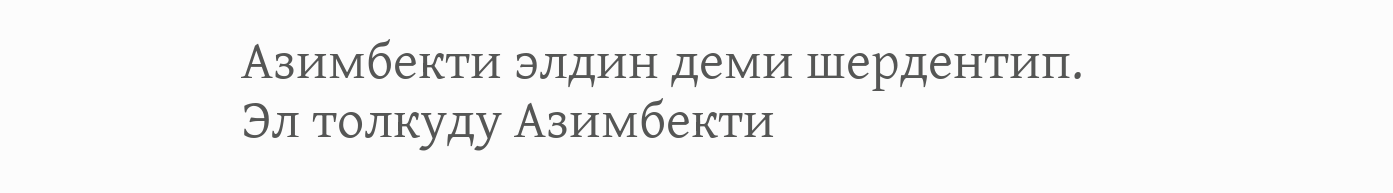Азимбекти элдин деми шердентип.
Эл толкуду Азимбекти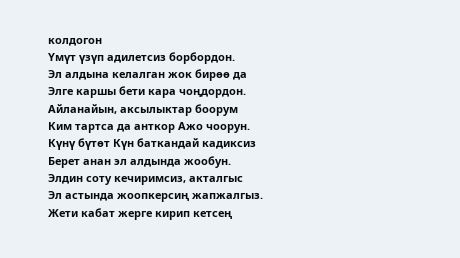колдогон
Үмүт үзүп адилетсиз борбордон.
Эл алдына келалган жок бирөө да
Элге каршы бети кара чоңдордон.
Айланайын, аксылыктар боорум
Ким тартса да анткор Ажо чоорун.
Күнү бүтөт Күн баткандай кадиксиз
Берет анан эл алдында жообун.
Элдин соту кечиримсиз, акталгыс
Эл астында жоопкерсиң жапжалгыз.
Жети кабат жерге кирип кетсең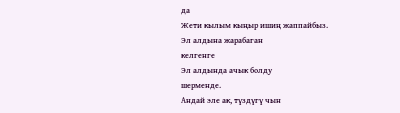да
Жети кылым кыңыр ишиң жаппайбыз.
Эл алдына жарабаган
келгенге
Эл алдында ачык болду
шерменде.
Андай эле ак, түздүгү чын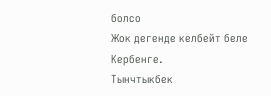болсо
Жок дегенде келбейт беле
Кербенге.
Тынчтыкбек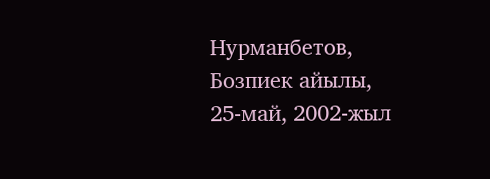Нурманбетов,
Бозпиек айылы,
25-май, 2002-жыл